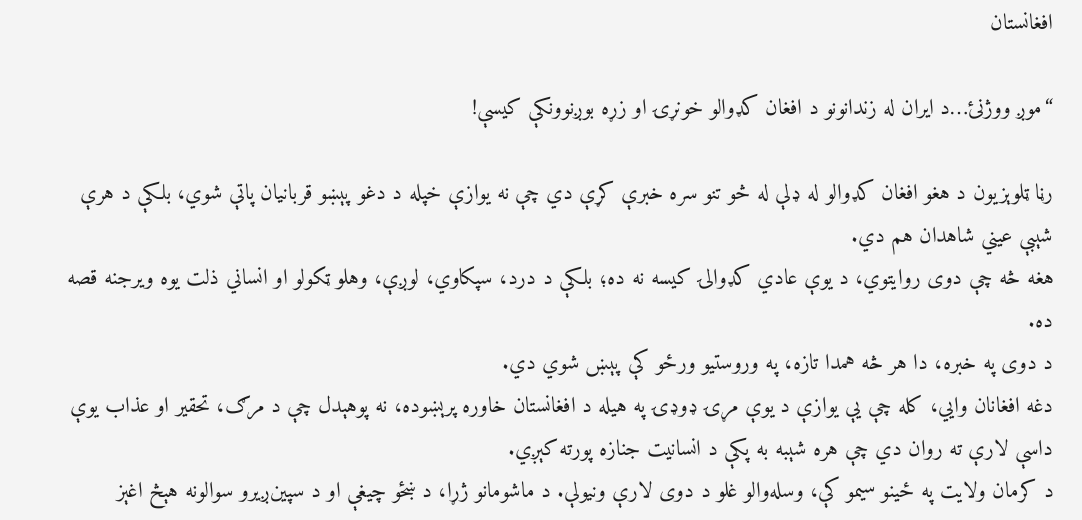افغانستان

“موږ ووژنئ…د ایران له زندانونو د افغان کډوالو خونړۍ او زړه بوږنوونکې کیسې!

رڼا ټلوېزیون د هغو افغان کډوالو له ډلې له څو تنو سره خبرې کړې دي چې نه یوازې خپله د دغو پېښو قربانیان پاتې شوي، بلکې د هرې شېبې عیني شاهدان هم دي.
هغه څه چې دوی روایتوي، د یوې عادي کډوالۍ کیسه نه ده؛ بلکې د درد، سپکاوي، لوږې، وهلو ټکولو او انساني ذلت یوه ویرجنه قصه ده.
د دوی په خبره، دا هر څه همدا تازه، په وروستیو ورځو کې پېښ شوي دي.
دغه افغانان وایي، کله چې یې یوازې د یوې مړۍ ډوډۍ په هیله د افغانستان خاوره پرېښوده، نه پوهېدل چې د مرګ، تحقیر او عذاب یوې داسې لارې ته روان دي چې هره شېبه به پکې د انسانیت جنازه پورته کېږي.
د کرمان ولایت په ځینو سیمو کې، وسله‌والو غلو د دوی لارې ونیولې. د ماشومانو ژړا، د ښځو چیغې او د سپین‌ږیرو سوالونه هېڅ اغېز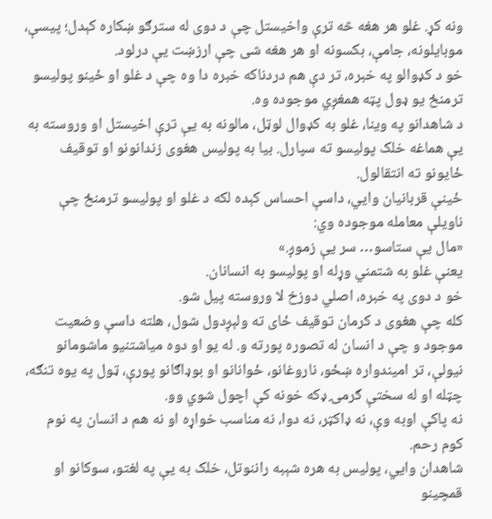ونه کړ. غلو هر هغه څه ترې واخیستل چې د دوی له سترګو ښکاره کېدل؛ پیسې، موبایلونه، جامې، بکسونه او هر هغه شی چې ارزښت یې درلود.
خو د کډوالو په خبره، تر دې هم دردناکه خبره دا وه چې د غلو او ځینو پولیسو ترمنځ یو ډول پټه همغږي موجوده وه.
د شاهدانو په وینا، غلو به کډوال لوټل، مالونه به یې ترې اخیستل او وروسته به یې هماغه خلک پولیسو ته سپارل. بیا به پولیس هغوی زندانونو او توقیف ځایونو ته انتقالول.
ځینې قربانیان وایي، داسې احساس کېده لکه د غلو او پولیسو ترمنځ چې ناویلې معامله موجوده وي:
«مال یې ستاسو… سر یې زموږ.»
یعنې غلو به شتمني وړله او پولیسو به انسانان.
خو د دوی په خبره، اصلي دوزخ لا وروسته پیل شو.
کله چې هغوی د کرمان توقیف ځای ته ولېږدول شول، هلته داسې وضعیت موجود و چې د انسان له تصوره پورته و. له یو او دوه میاشتنیو ماشومانو نیولې، تر امیندواره ښځو، ناروغانو، ځوانانو او بوډاګانو پورې، ټول په یوه تنګه، چټله او له سختې ګرمۍ ډکه خونه کې اچول شوي وو.
نه پاکې اوبه وې، نه ډاکټر، نه دوا، نه مناسب خواړه او نه هم د انسان په نوم کوم رحم.
شاهدان وایي، پولیس به هره شېبه راننوتل، خلک به یې په لغتو، سوکانو او قمچینو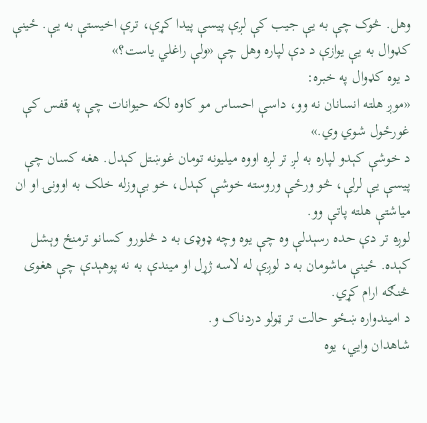وهل. څوک چې به یې جیب کې لږې پیسې پیدا کړې، ترې اخیستې به یې. ځینې کډوال به یې یوازې د دې لپاره وهل چې «ولې راغلي یاست؟»
د یوه کډوال په خبره:
«موږ هلته انسانان نه وو، داسې احساس مو کاوه لکه حیوانات چې په قفس کې غورځول شوي وي.»
د خوشې کېدو لپاره به لږ تر لږه اووه میلیونه تومان غوښتل کېدل. هغه کسان چې پیسې یې لرلې، څو ورځې وروسته خوشې کېدل، خو بې‌وزله خلک به اوونۍ او ان میاشتې هلته پاتې وو.
لوږه تر دې حده رسېدلې وه چې یوه وچه ډوډۍ به د څلورو کسانو ترمنځ وېشل کېده. ځینې ماشومان به د لوږې له لاسه ژړل او میندې به نه پوهېدې چې هغوی څنګه ارام کړي.
د امیندواره ښځو حالت تر ټولو دردناک و.
شاهدان وایي، یوه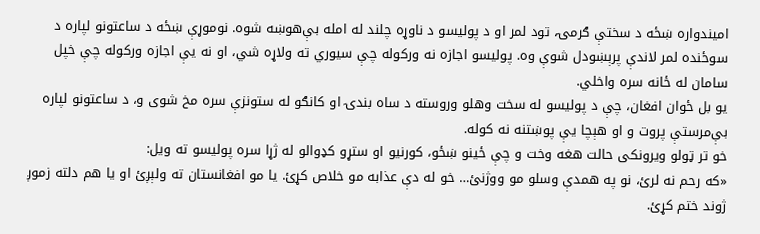امیندواره ښځه د سختې ګرمۍ، تود لمر او د پولیسو د ناوړه چلند له امله بې‌هوښه شوه. نوموړې ښځه د ساعتونو لپاره د سوځنده لمر لاندې پرېښودل شوې وه. پولیسو اجازه نه ورکوله چې سیوري ته ولاړه شي، او نه یې اجازه ورکوله چې خپل سامان له ځانه سره واخلي.
یو بل ځوان افغان، چې د پولیسو له سخت وهلو وروسته د ساه بندۍ او کانګو له ستونزې سره مخ شوی و، د ساعتونو لپاره بې‌مرستې پروت و او هېچا یې پوښتنه نه کوله.
خو تر ټولو ویرونکی حالت هغه وخت و چې ځینو ښځو، کورنیو او ستړو کډوالو له ژړا سره پولیسو ته ویل:
«که رحم نه لرئ، نو په همدې وسلو مو ووژنئ… خو له دې عذابه مو خلاص کړئ. یا مو افغانستان ته ولېږئ او یا هم دلته زموږ ژوند ختم کړئ.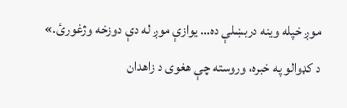موږ خپله وینه دربښلې ده… یوازې موږ له دې دوزخه وژغورئ.»
د کډوالو په خبره، وروسته چې هغوی د زاهدان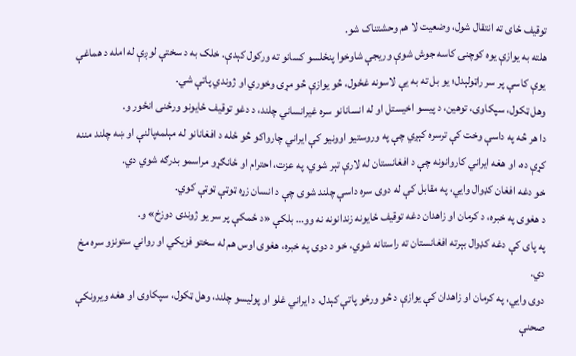توقیف ځای ته انتقال شول، وضعیت لا هم وحشتناک شو.
هلته به یوازې یوه کوچنۍ کاسه جوش شوې وریجې شاوخوا پنځلسو کسانو ته ورکول کېدې. خلک به د سختې لوږې له امله د هماغې یوې کاسې پر سر راټولېدل؛ یو بل ته به یې لاسونه غځول، څو یوازې څو مړۍ وخوري او ژوندي پاتې شي.
وهل ټکول، سپکاوی، توهین، د پیسو اخیستل او له انسانانو سره غیرانساني چلند، د دغو توقیف ځایونو ورځنی انځور و.
دا هر څه په داسې وخت کې ترسره کېږي چې په وروستیو اوونیو کې ایراني چارواکو څو ځله د افغانانو له مېلمه‌پالنې او ښه چلند مننه کړې ده، او هغه ایراني کاروانونه چې د افغانستان له لارې تېر شوي، په عزت، احترام او ځانګړو مراسمو بدرګه شوي دي.
خو دغه افغان کډوال وایي، په مقابل کې له دوی سره داسې چلند شوی چې د انسان زړه ټوټې ټوټې کوي.
د هغوی په خبره، د کرمان او زاهدان دغه توقیف ځایونه زندانونه نه وو… بلکې «د ځمکې پر سر یو ژوندی دوزخ» و.
په پای کې دغه کډوال بېرته افغانستان ته راستانه شوي، خو د دوی په خبره، هغوی اوس هم له سختو فزیکي او رواني ستونزو سره مخ دي.
دوی وایي، په کرمان او زاهدان کې یوازې د څو ورځو پاتې کېدل، د ایراني غلو او پولیسو چلند، وهل ټکول، سپکاوی او هغه ویرونکې صحنې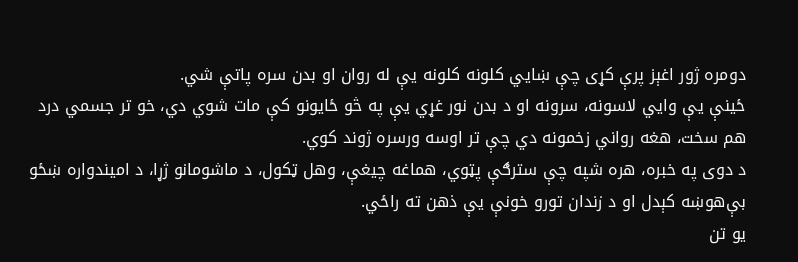دومره ژور اغېز پرې کړی چې ښایي کلونه کلونه یې له روان او بدن سره پاتې شي.
ځینې یې وایي لاسونه، سرونه او د بدن نور غړي یې په څو ځایونو کې مات شوي دي، خو تر جسمي درد هم سخت، هغه رواني زخمونه دي چې تر اوسه ورسره ژوند کوي.
د دوی په خبره، هره شپه چې سترګې پټوي، هماغه چیغې، وهل ټکول، د ماشومانو ژړا، د امیندواره ښځو بې‌هوښه کېدل او د زندان تورو خونې یې ذهن ته راځي.
یو تن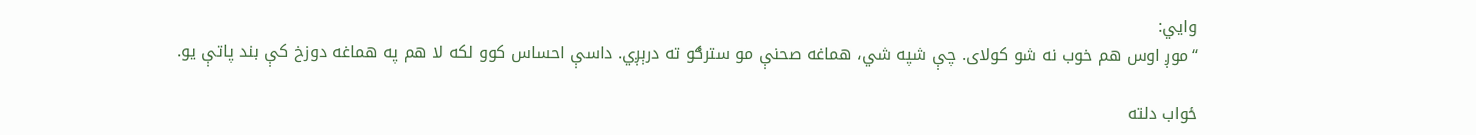وایي:
“موږ اوس هم خوب نه شو کولای. چې شپه شي، هماغه صحنې مو سترګو ته درېږي. داسې احساس کوو لکه لا هم په هماغه دوزخ کې بند پاتې یو.

ځواب دلته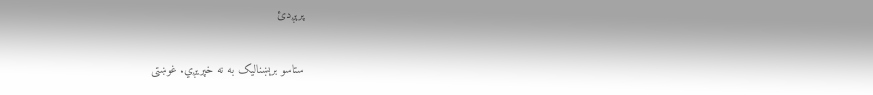پرېږدئ

ستاسو برېښناليک به نه خپريږي. غوښتى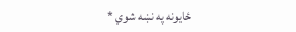ځایونه په نښه شوي *